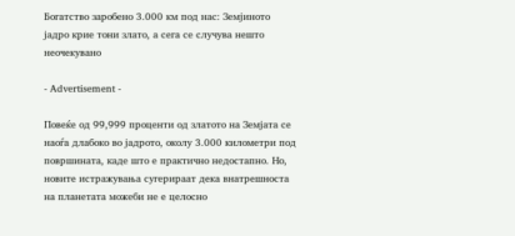Богатство заробено 3.000 км под нас: Земјиното јадро крие тони злато, а сега се случува нешто неочекувано

- Advertisement -

Повеќе од 99,999 проценти од златото на Земјата се наоѓа длабоко во јадрото, околу 3.000 километри под површината, каде што е практично недостапно. Но, новите истражувања сугерираат дека внатрешноста на планетата можеби не е целосно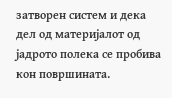затворен систем и дека дел од материјалот од јадрото полека се пробива кон површината.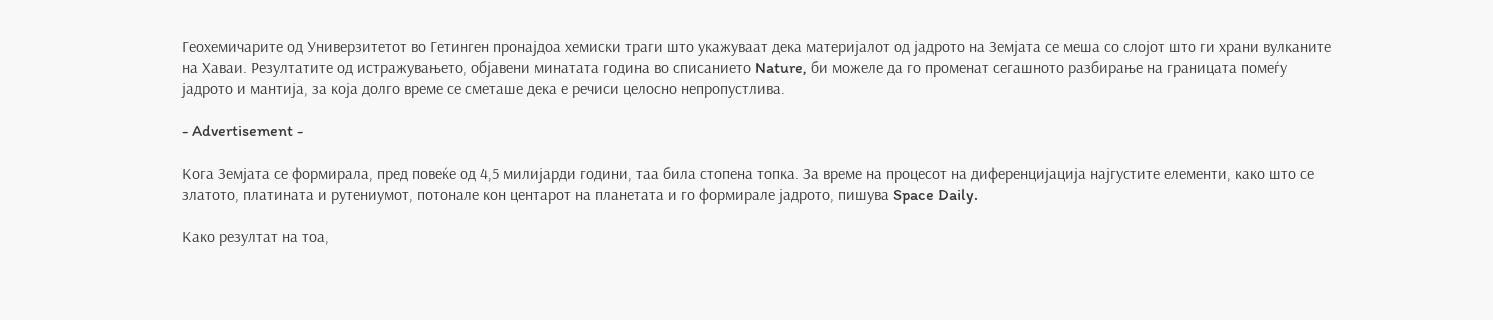Геохемичарите од Универзитетот во Гетинген пронајдоа хемиски траги што укажуваат дека материјалот од јадрото на Земјата се меша со слојот што ги храни вулканите на Хаваи. Резултатите од истражувањето, објавени минатата година во списанието Nature, би можеле да го променат сегашното разбирање на границата помеѓу јадрото и мантија, за која долго време се сметаше дека е речиси целосно непропустлива.

- Advertisement -

Кога Земјата се формирала, пред повеќе од 4,5 милијарди години, таа била стопена топка. За време на процесот на диференцијација најгустите елементи, како што се златото, платината и рутениумот, потонале кон центарот на планетата и го формирале јадрото, пишува Space Daily.

Како резултат на тоа,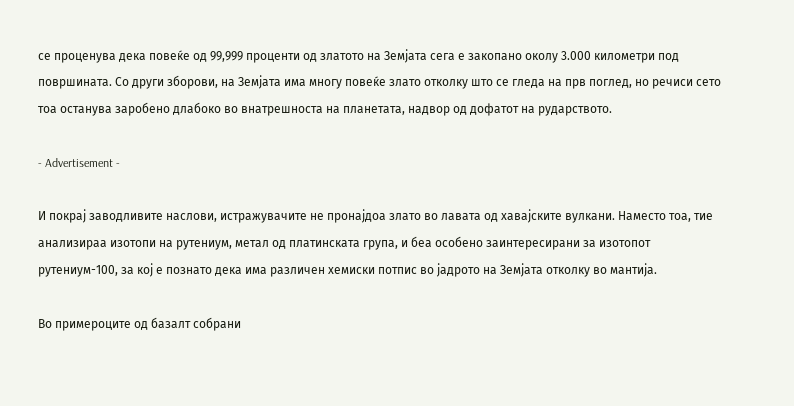се проценува дека повеќе од 99,999 проценти од златото на Земјата сега е закопано околу 3.000 километри под површината. Со други зборови, на Земјата има многу повеќе злато отколку што се гледа на прв поглед, но речиси сето тоа останува заробено длабоко во внатрешноста на планетата, надвор од дофатот на рударството.

- Advertisement -

И покрај заводливите наслови, истражувачите не пронајдоа злато во лавата од хавајските вулкани. Наместо тоа, тие анализираа изотопи на рутениум, метал од платинската група, и беа особено заинтересирани за изотопот рутениум-100, за кој е познато дека има различен хемиски потпис во јадрото на Земјата отколку во мантија.

Во примероците од базалт собрани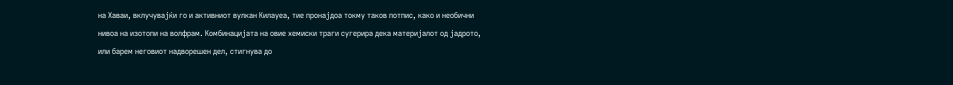на Хаваи, вклучувајќи го и активниот вулкан Килауеа, тие пронајдоа токму таков потпис, како и необични нивоа на изотопи на волфрам. Комбинацијата на овие хемиски траги сугерира дека материјалот од јадрото, или барем неговиот надворешен дел, стигнува до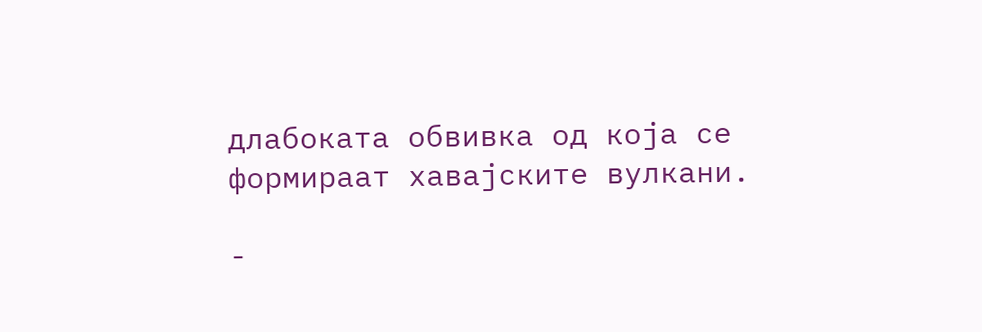длабоката обвивка од која се формираат хавајските вулкани.

-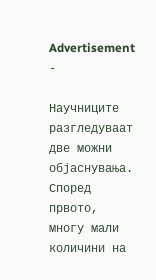Advertisement -

Научниците разгледуваат две можни објаснувања. Според првото, многу мали количини на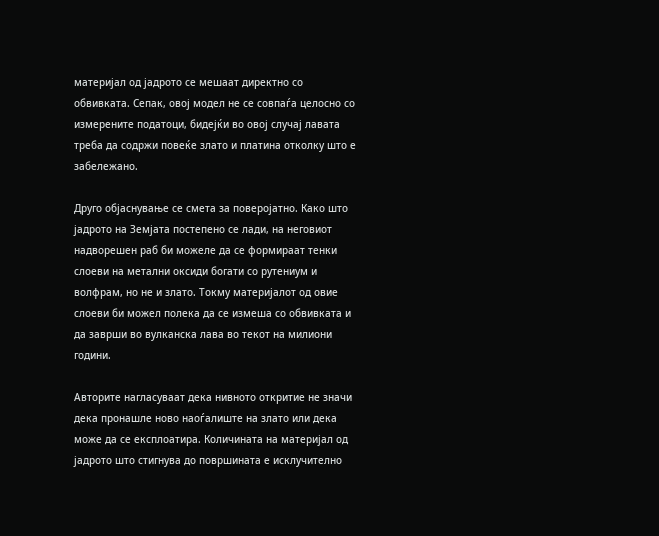материјал од јадрото се мешаат директно со обвивката. Сепак, овој модел не се совпаѓа целосно со измерените податоци, бидејќи во овој случај лавата треба да содржи повеќе злато и платина отколку што е забележано.

Друго објаснување се смета за поверојатно. Како што јадрото на Земјата постепено се лади, на неговиот надворешен раб би можеле да се формираат тенки слоеви на метални оксиди богати со рутениум и волфрам, но не и злато. Токму материјалот од овие слоеви би можел полека да се измеша со обвивката и да заврши во вулканска лава во текот на милиони години.

Авторите нагласуваат дека нивното откритие не значи дека пронашле ново наоѓалиште на злато или дека може да се експлоатира. Количината на материјал од јадрото што стигнува до површината е исклучително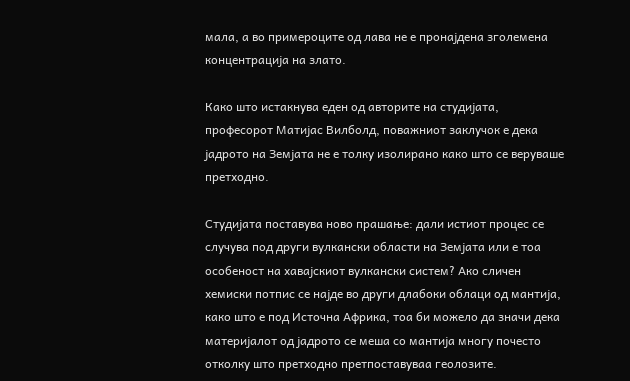мала, а во примероците од лава не е пронајдена зголемена концентрација на злато.

Како што истакнува еден од авторите на студијата, професорот Матијас Вилболд, поважниот заклучок е дека јадрото на Земјата не е толку изолирано како што се веруваше претходно.

Студијата поставува ново прашање: дали истиот процес се случува под други вулкански области на Земјата или е тоа особеност на хавајскиот вулкански систем? Ако сличен хемиски потпис се најде во други длабоки облаци од мантија, како што е под Источна Африка, тоа би можело да значи дека материјалот од јадрото се меша со мантија многу почесто отколку што претходно претпоставуваа геолозите.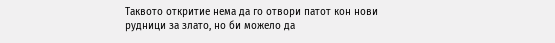Таквото откритие нема да го отвори патот кон нови рудници за злато, но би можело да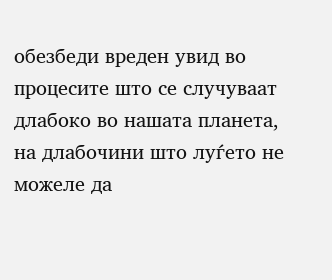обезбеди вреден увид во процесите што се случуваат длабоко во нашата планета, на длабочини што луѓето не можеле да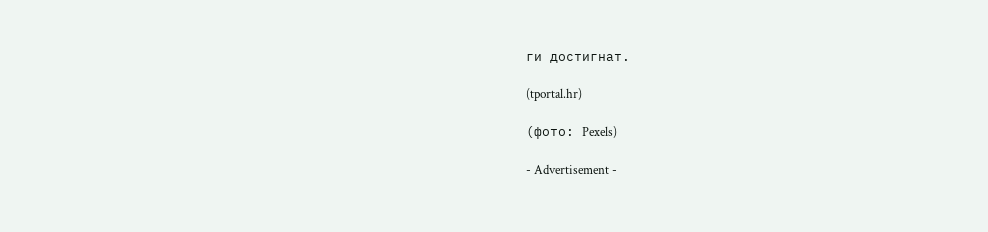ги достигнат.

(tportal.hr)

(фото: Pexels)

- Advertisement -